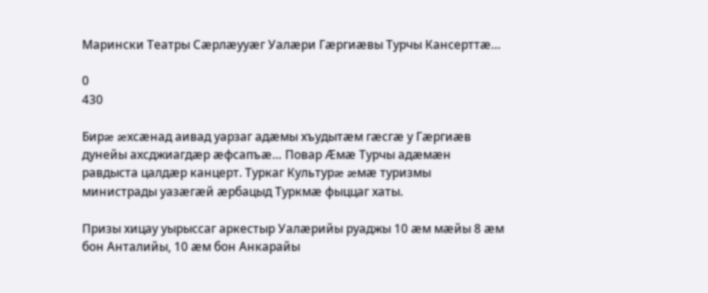Марински Театры Сæрлæууæг Уалæри Гæргиæвы Турчы Кансерттæ…

0
430

Бирæ æхсæнад аивад уарзаг адæмы хъудытæм гæсгæ у Гæргиæв дунейы ахсджиагдæр æфсапъæ… Повар Æмæ Турчы адæмæн равдыста цалдæр канцерт. Туркаг Культурæ æмæ туризмы министрады уазæгæй æрбацыд Туркмæ фыццаг хаты.

Призы хицау уырыссаг аркестыр Уалæрийы руаджы 10 æм мæйы 8 æм бон Анталийы, 10 æм бон Анкарайы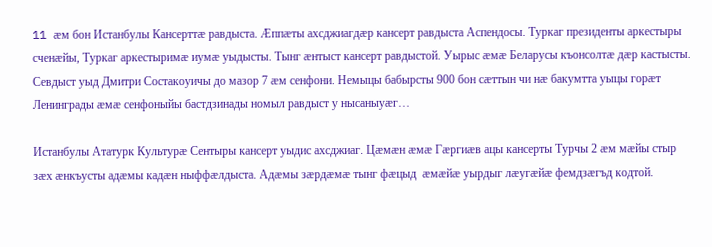11 æм бон Истанбулы Кансерттæ равдыста. Æппæты ахсджиагдæр кансерт равдыста Аспендосы. Туркаг президенты аркестыры сченæйы, Туркаг аркестыримæ иумæ уыдысты. Тынг æнтыст кансерт равдыстой. Уырыс æмæ Беларусы къонсолтæ дæр кастысты. Севдыст уыд Дмитри Состакоуичы до мазор 7 æм сенфони. Немыцы бабырсты 900 бон сæттын чи нæ бакумтта уыцы горæт Ленинграды æмæ сенфоныйы бастдзинады номыл равдыст у нысаныуæг…

Истанбулы Ататурк Культурæ Сентыры кансерт уыдис ахсджиаг. Цæмæн æмæ Гæргиæв ацы кансерты Турчы 2 æм мæйы стыр зæх æнкъусты адæмы кадæн ныффæлдыста. Адæмы зæрдæмæ тынг фæцыд  æмæйæ уырдыг лæугæйæ фемдзæгъд кодтой.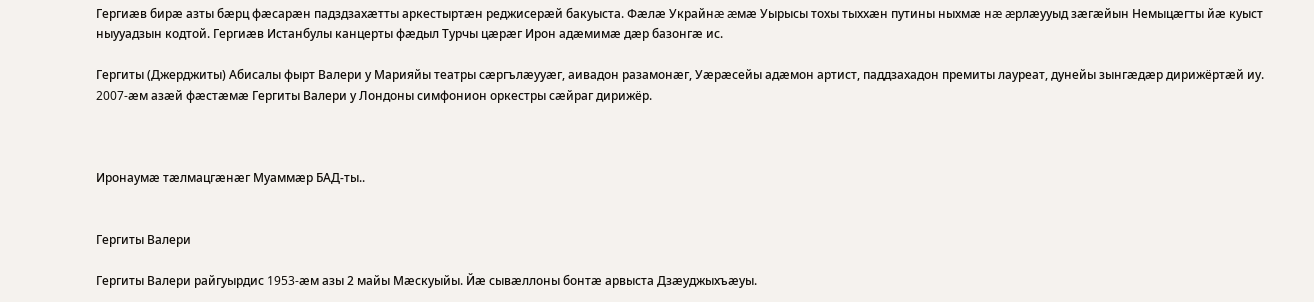Гергиæв бирæ азты бæрц фæсарæн падздзахæтты аркестыртæн реджисерæй бакуыста. Фæлæ Украйнæ æмæ Уырысы тохы тыххæн путины ныхмæ нæ æрлæууыд зæгæйын Немыцæгты йæ куыст ныууадзын кодтой. Гергиæв Истанбулы канцерты фæдыл Турчы цæрæг Ирон адæмимæ дæр базонгæ ис.

Гергиты (Джерджиты) Абисалы фырт Валери у Марияйы театры сæргълæууæг, аивадон разамонæг, Уæрæсейы адæмон артист, паддзахадон премиты лауреат, дунейы зынгæдæр дирижёртæй иу. 2007-æм азæй фæстæмæ Гергиты Валери у Лондоны симфонион оркестры сæйраг дирижёр.



Иронаумæ тæлмацгæнæг Муаммæр БАД-ты..


Гергиты Валери

Гергиты Валери райгуырдис 1953-æм азы 2 майы Мæскуыйы. Йæ сывæллоны бонтæ арвыста Дзæуджыхъæуы.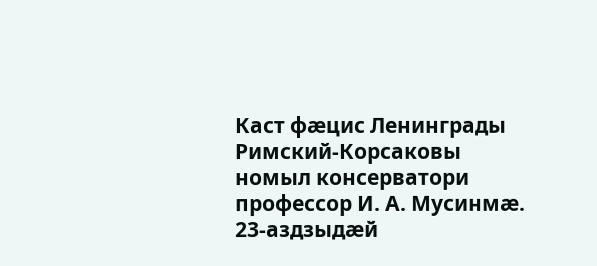Каст фæцис Ленинграды Римский-Корсаковы номыл консерватори профессор И. А. Мусинмæ. 23-аздзыдæй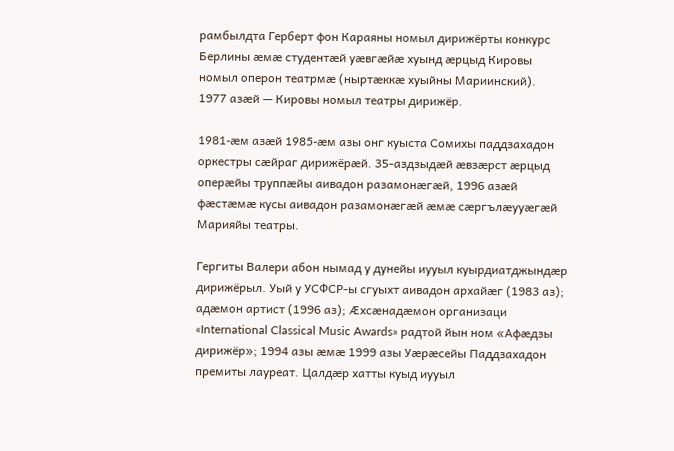рамбылдта Герберт фон Караяны номыл дирижёрты конкурс Берлины æмæ студентæй уæвгæйæ хуынд æрцыд Кировы номыл оперон театрмæ (ныртæккæ хуыйны Мариинский).
1977 азæй — Кировы номыл театры дирижёр.

1981-æм азæй 1985-æм азы онг куыста Сомихы паддзахадон оркестры сæйраг дирижёрæй. 35-аздзыдæй æвзæрст æрцыд оперæйы труппæйы аивадон разамонæгæй, 1996 азæй фæстæмæ кусы аивадон разамонæгæй æмæ сæргълæууæгæй Марияйы театры.

Гергиты Валери абон нымад у дунейы иууыл куырдиатджындæр дирижёрыл. Уый у УСФСР-ы сгуыхт аивадон архайæг (1983 аз); адæмон артист (1996 аз); Æхсæнадæмон организаци «International Classical Music Awards» радтой йын ном «Афæдзы дирижёр»; 1994 азы æмæ 1999 азы Уæрæсейы Паддзахадон премиты лауреат. Цалдæр хатты куыд иууыл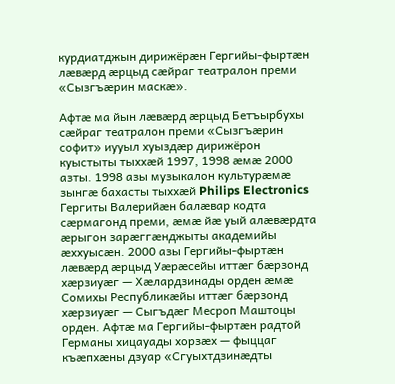курдиатджын дирижёрæн Гергийы-фыртæн лæвæрд æрцыд сæйраг театралон преми «Сызгъæрин маскæ».

Афтæ ма йын лæвæрд æрцыд Бетъырбухы сæйраг театралон преми «Сызгъæрин софит» иууыл хуыздæр дирижёрон куыстыты тыххæй 1997, 1998 æмæ 2000 азты. 1998 азы музыкалон культурæмæ зынгæ бахасты тыххæй Philips Electronics Гергиты Валерийæн балæвар кодта сæрмагонд преми, æмæ йæ уый алæвæрдта æрыгон зарæггæнджыты академийы æххуысæн. 2000 азы Гергийы-фыртæн лæвæрд æрцыд Уæрæсейы иттæг бæрзонд хæрзиуæг — Хæлардзинады орден æмæ Сомихы Республикæйы иттæг бæрзонд хæрзиуæг — Сыгъдæг Месроп Маштоцы орден. Афтæ ма Гергийы-фыртæн радтой Германы хицауады хорзæх — фыццаг къæпхæны дзуар «Сгуыхтдзинæдты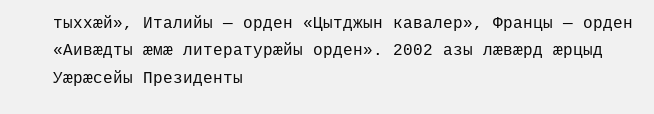тыххæй», Италийы — орден «Цытджын кавалер», Францы — орден «Аивæдты æмæ литературæйы орден». 2002 азы лæвæрд æрцыд Уæрæсейы Президенты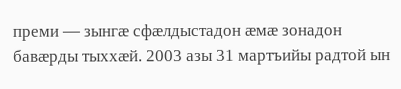преми — зынгæ сфæлдыстадон æмæ зонадон бавæрды тыххæй. 2003 азы 31 мартъийы радтой ын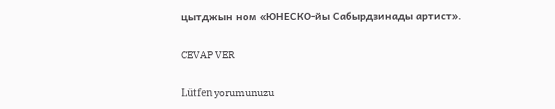цытджын ном «ЮНЕСКО-йы Сабырдзинады артист».

CEVAP VER

Lütfen yorumunuzu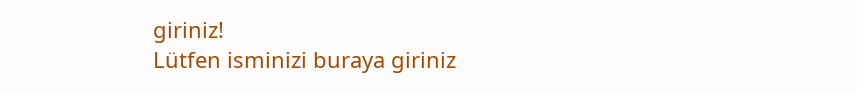giriniz!
Lütfen isminizi buraya giriniz